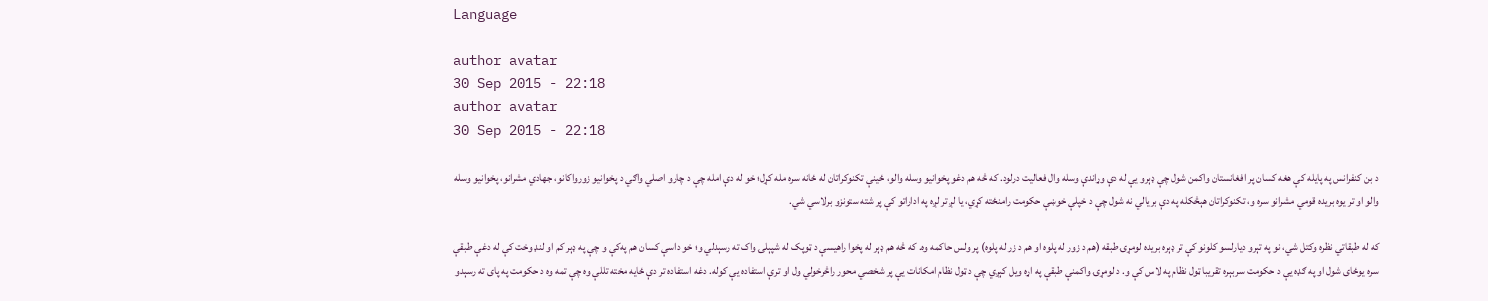Language

author avatar
30 Sep 2015 - 22:18
author avatar
30 Sep 2015 - 22:18

د بن کنفرانس په پایله کې هغه کسان پر افغانستان واکمن شول چې ډېرو یې له دې وړاندې وسله وال فعالیت درلود. که څه هم دغو پخوانیو وسله والو، ځینې تکنوکراتان له ځانه سره مله کړل؛ خو له دې امله چې د چارو اصلي واګي د پخوانیو زورواکانو، جهادي مشرانو، پخوانیو وسله والو او تر یوه بریده قومي مشرانو سره و، تکنوکراتان هېڅکله په دې بریالي نه شول چې د خپلې خوښې حکومت رامنځته کړي، یا لږ تر لږه په اداراتو کې پر شته ستونزو برلاسي شي.

که له طبقاتي نظره وکتل شي، نو په تېرو دیارلسو کلونو کې تر ډېره بریده لومړۍ طبقه (هم د زور له پلوه او هم د زر له پلوه) پر ولس حاکمه وه. که څه هم ډېر له پخوا راهیسې د ټوپک له شپېلۍ واک ته رسېدلي و؛ خو داسې کسان هم په‌کې و چې په ډېر کم او لنډ وخت کې له دغې طبقې سره یوځای شول او په ګډه یې د حکومت سربېره تقریبا ټول نظام په لاس کې و. د لومړۍ واکمنې طبقې په اړه ویل کېږي چې د ټول نظام امکانات یې پر شخصي محور راڅرخولي ول او ترې استفاده یې کوله. دغه استفاده تر دې ځایه مخته تللې وه چې تمه وه د حکومت په پای ته رسېدو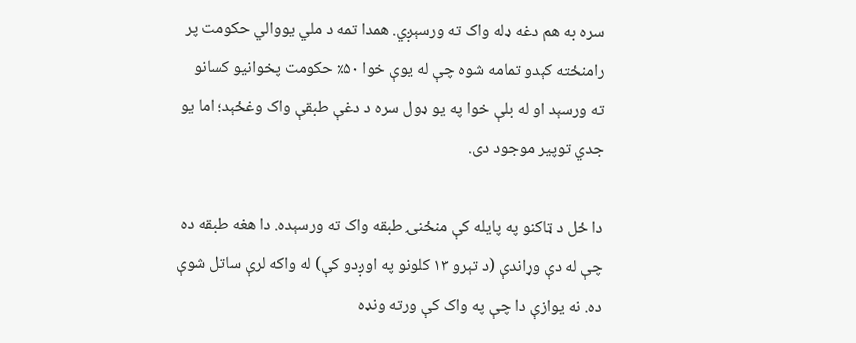سره به هم دغه ډله واک ته ورسېږي. همدا تمه د ملي یووالي حکومت پر رامنځته کېدو تمامه شوه چې له یوې خوا ۵۰٪ حکومت پخوانیو کسانو ته ورسېد او له بلې خوا په یو ډول سره د دغې طبقې واک وغځېد؛ اما یو جدي توپیر موجود دی.

دا ځل د ټاکنو په پایله کې منځنۍ طبقه واک ته ورسېده. دا هغه طبقه ده چې له‌ دې وړاندې (د تېرو ۱۳ کلونو په اوږدو کې) له واکه لرې ساتل شوې ده. نه یوازې دا چې په واک کې ورته ونډه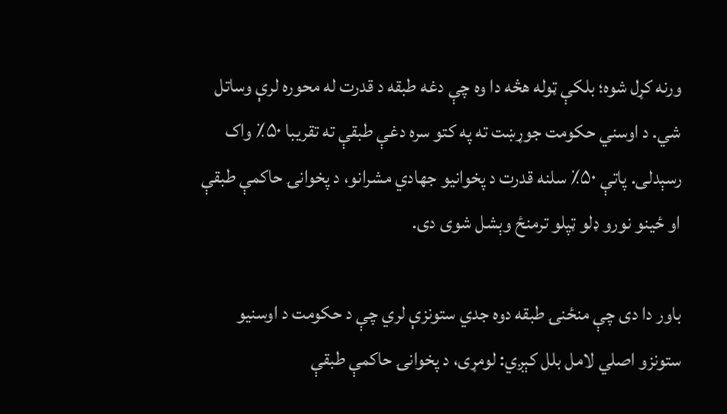ورنه کړل شوه؛ بلکې ټوله هڅه دا وه چې دغه طبقه د قدرت له محوره لرې وساتل شي. د اوسني حکومت جوړښت ته په کتو سره دغې طبقې ته تقریبا ۵۰٪ واک رسېدلی. پاتې ۵۰٪ سلنه قدرت د پخوانیو جهادي مشرانو، د پخوانۍ حاکمې طبقې او ځینو نورو ډلو ټپلو ترمنځ وېشل شوی دی.

باور دا دی چې منځنۍ طبقه دوه جدي ستونزې لري چې د حکومت د اوسنیو ستونزو اصلي لامل بلل کېږي: لومړی، د پخوانۍ حاکمې طبقې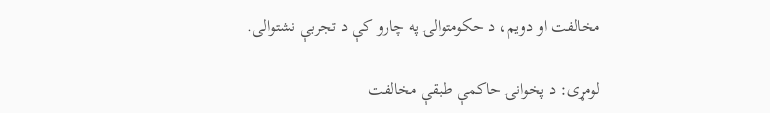مخالفت او دویم، د حکومتوالۍ په چارو کې د تجربې نشتوالی.

لومړی: د پخوانۍ حاکمې طبقې مخالفت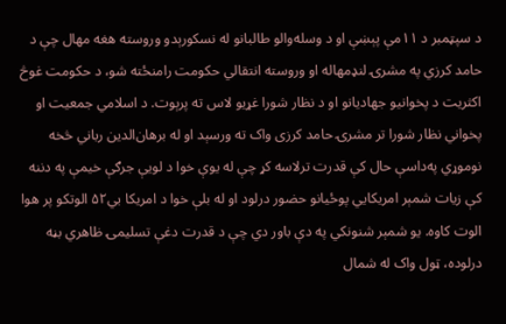د سپټمبر د ۱۱مې پېښې او د وسله‌والو طالبانو له نسکورېدو وروسته هغه مهال چې د حامد کرزي په مشرۍ لنډمهاله او وروسته انتقالي حکومت رامنځته شو، د حکومت غوڅ اکثریت د پخوانيو جهاديانو او د نظار شورا غړيو لاس ته پرېوت. د اسلامي جمعیت او پخواني نظار شورا تر مشرۍ حامد کرزی واک ته ورسېد او له برهان‌الدین رباني څخه نوموړي په‌داسې حال کې قدرت ترلاسه کړ چې له یوې خوا د لویې جرګې خیمې په دننه کې زیات شمېر امریکايي پوځیانو حضور درلود او له بلې خوا د امریکا بي۵۲ الوتکو پر هوا الوت کاوه. یو شمېر شنونکي په دې باور دي چې د قدرت دغې تسلیمۍ ظاهري بڼه درلوده، ټول واک له شمال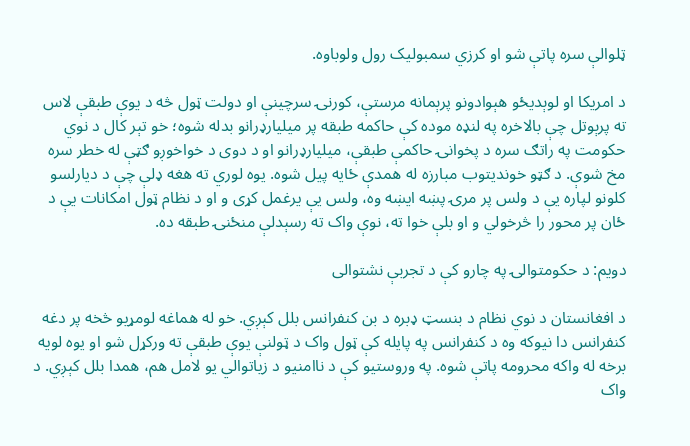ټلوالې سره پاتې شو او کرزي سمبولیک رول ولوباوه.

د امریکا او لوېدیځو هېوادونو پرېمانه مرستې، کورنۍ سرچینې او دولت ټول څه د یوې طبقې لاس ته پرېوتل چې بالاخره په لنډه موده کې حاکمه طبقه پر میلیارډرانو بدله شوه؛ خو تېر کال د نوي حکومت په راتګ سره د پخوانۍ حاکمې طبقې، میلیارډرانو او د دوی د خواخوږو ګټې له خطر سره مخ شوې. د ګټو خوندیتوب مبارزه له همدې ځایه پیل شوه. یوه لوري ته هغه ډلې چې د دیارلسو کلونو لپاره یې د ولس پر مرۍ پښه ایښه وه، ولس یې یرغمل کړی و او د نظام ټول امکانات یې د ځان پر محور را څرخولي و او بلې خوا ته، نوې واک ته رسېدلې منځنۍ طبقه ده.

دویم: د حکومتوالۍ په چارو کې د تجربې نشتوالی

د افغانستان د نوي نظام د بنسټ ډبره د بن کنفرانس بلل کېږي. خو له هماغه لومړیو څخه پر دغه کنفرانس دا نیوکه وه د کنفرانس په پایله کې ټول واک د ټولنې یوې طبقې ته ورکړل شو او یوه لویه برخه له واکه محرومه پاتې شوه. په وروستیو کې د ناامنیو د زیاتوالي یو لامل هم، همدا بلل کېږي. د واک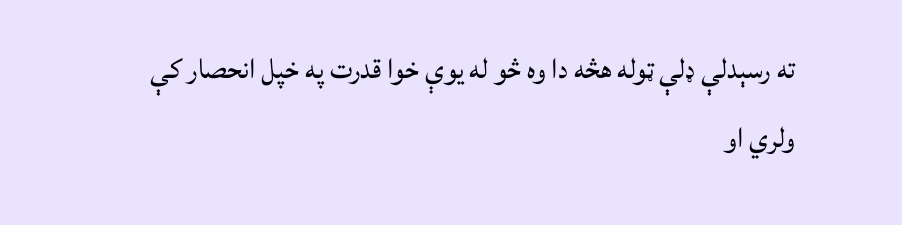ته رسېدلې ډلې ټوله هڅه دا وه څو له یوې خوا قدرت په خپل انحصار کې ولري او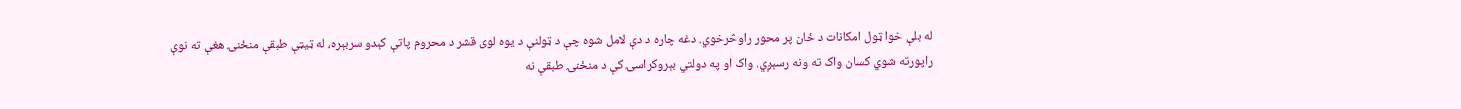له بلې خوا ټول امکانات د ځان پر محور راوڅرخوي. دغه چاره د دې لامل شوه چې د ټولنې د یوه لوی قشر د محروم پاتې کېدو سربېره، له ټیټې طبقې منځنۍ هغې ته نوې راپورته شوي کسان واک ته ونه رسېږي. واک او په دولتي بېروکراسۍ کې د منځنۍ طبقې نه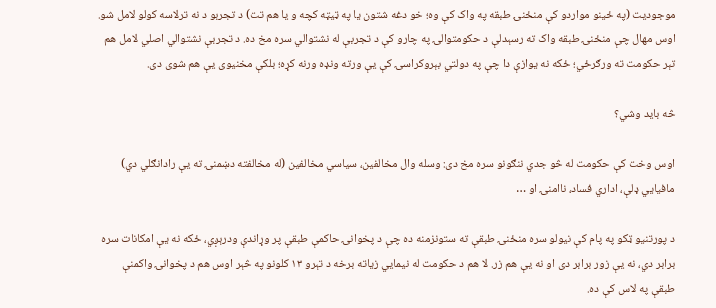موجودیت (په ځینو مواردو کې منځنۍ طبقه په واک کې وه؛ خو دغه شتون یا په ټيټه کچه و یا هم تت) د تجربو د نه ترلاسه کولو لامل شو. اوس‌ مهال چې منځنۍ طبقه واک ته رسېدلې د حکومتوالۍ په چارو کې د تجربې له نشتوالي سره مخ ده. د تجربې نشتوالي اصلي لامل هم تېر حکومت ته ورګرځي؛ ځکه نه یوازې دا چې په دولتي بېروکراسۍ کې یې ورته ونډه ورنه کړه؛ بلکې مخنیوی یې هم شوی دی.

څه باید وشي؟

اوس وخت کې حکومت له څو جدي ننګونو سره مخ دی: وسله وال مخالفین، سیاسي مخالفین (له مخالفته دښمنۍ ته یې رادانګلي دي) مافیايي ډلې، اداري فساد، ناامنۍ او …

د پورتنیو ټکو په پام کې نیولو سره منځنۍ طبقې ته ستونزمنه ده چې د پخوانۍ حاکمې طبقې پر وړاندې ودرېږي، ځکه نه يې امکانات سره برابر دي، نه یې زور برابر دی او نه یې هم زر. لا هم د حکومت له نیمايي زیاته برخه د تېرو ۱۳ کلونو په څېر اوس هم د پخوانۍ واکمنې طبقې په لاس کې ده.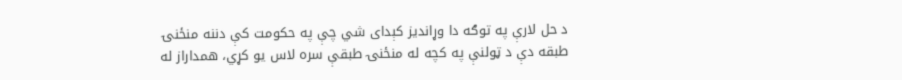د حل لارې په توګه دا وړاندیز کېدای شي چې په حکومت کې دننه منځنۍ طبقه دې د ټولنې په کچه له منځنۍ طبقې سره لاس یو کړي، همداراز له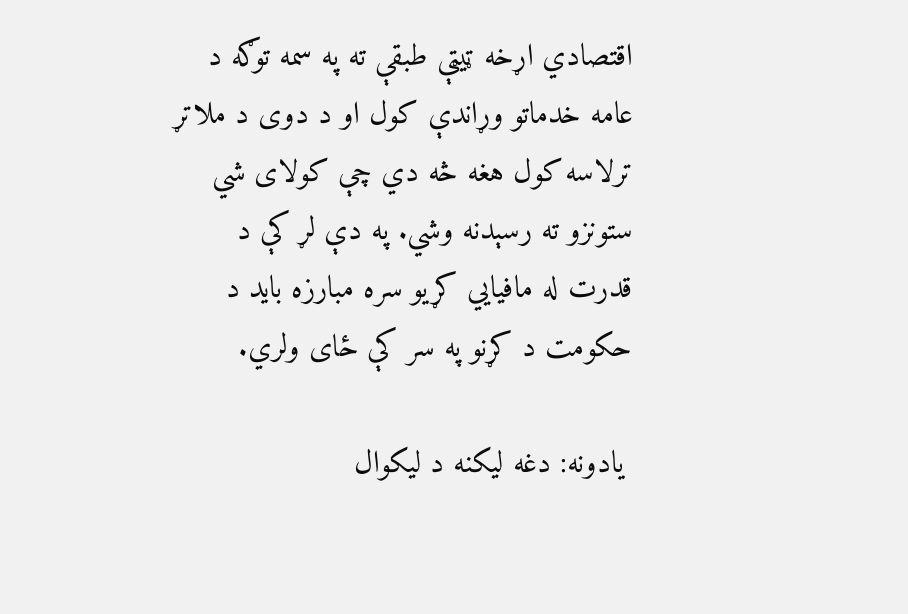اقتصادي اړخه ټيټې طبقې ته په سمه توګه د عامه خدماتو وړاندې کول او د دوی د ملاتړ ترلاسه کول هغه څه دي چې کولای شي ستونزو ته رسېدنه وشي. په دې لړ کې د قدرت له مافیايي کړیو سره مبارزه باید د حکومت د کړنو په سر کې ځای ولري.

 يادونه: دغه ليکنه د ليکوال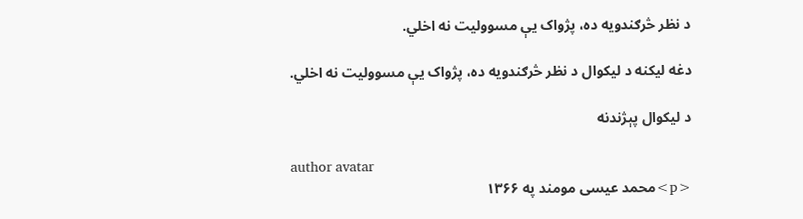د نظر څرګندويه ده، پژواک يې مسووليت نه اخلي.

دغه ليکنه د ليکوال د نظر څرګندويه ده، پژواک يې مسووليت نه اخلي.

د لیکوال پېژندنه

author avatar
<p>محمد عیسی مومند په ۱۳۶۶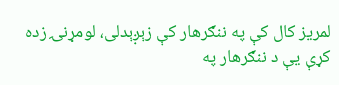لمريز کال کې په ننګرهار کې زېږېدلی، لومړنۍ زده کړې یې د ننګرهار په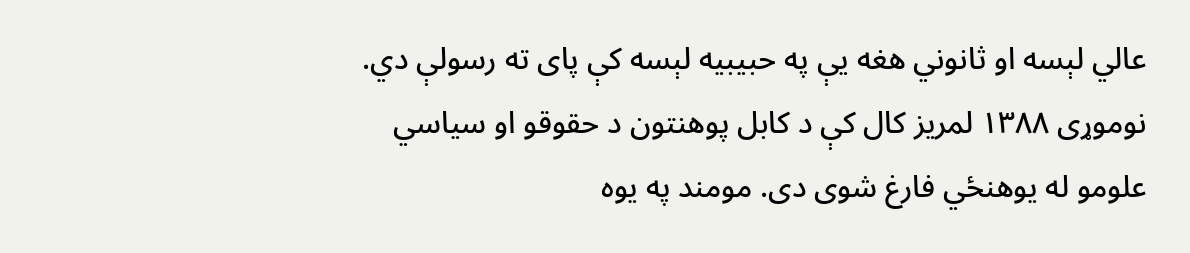عالي لېسه او ثانوني هغه یې په حبیبیه لېسه کې پای ته رسولې دي. نوموړى ۱۳۸۸ لمريز کال کې د کابل پوهنتون د حقوقو او سیاسي علومو له يوهنځي فارغ شوی دی. مومند په یوه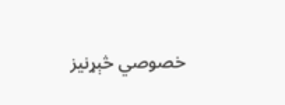خصوصي څېړنیز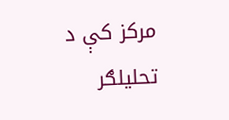مرکز کې د تحلیلګر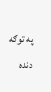په توګه دنده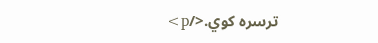ترسره کوي.</p>